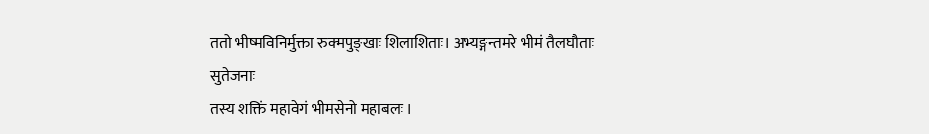ततो भीष्मविनिर्मुक्ता रुक्मपुङ्खाः शिलाशिताः। अभ्यङ्गन्तमरे भीमं तैलघौताः सुतेजनाः
तस्य शक्तिं महावेगं भीमसेनो महाबलः ।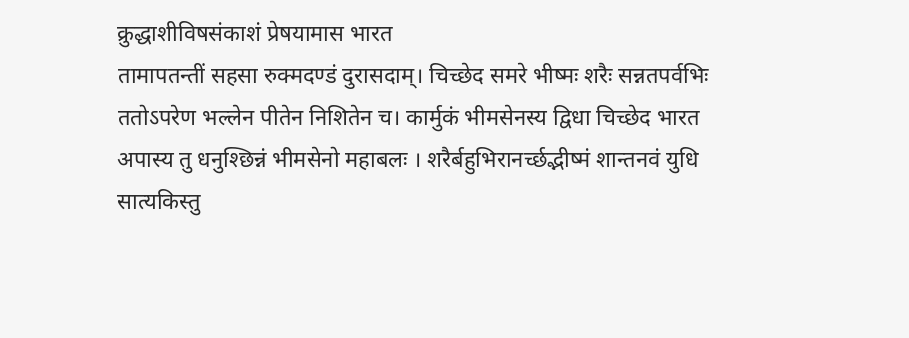क्रुद्धाशीविषसंकाशं प्रेषयामास भारत
तामापतन्तीं सहसा रुक्मदण्डं दुरासदाम्। चिच्छेद समरे भीष्मः शरैः सन्नतपर्वभिः
ततोऽपरेण भल्लेन पीतेन निशितेन च। कार्मुकं भीमसेनस्य द्विधा चिच्छेद भारत
अपास्य तु धनुश्छिन्नं भीमसेनो महाबलः । शरैर्बहुभिरानर्च्छद्भीष्मं शान्तनवं युधि
सात्यकिस्तु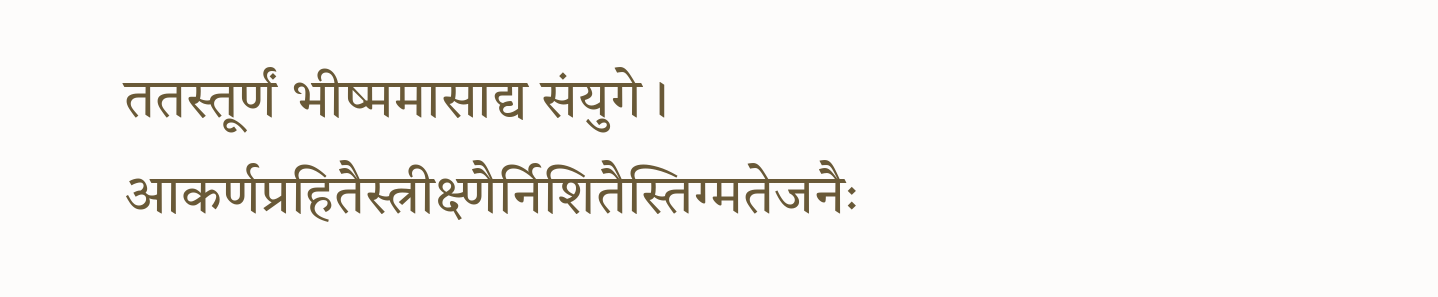ततस्तूर्णं भीष्ममासाद्य संयुगे । आकर्णप्रहितैस्त्रीक्ष्णैर्निशितैस्तिग्मतेजनैः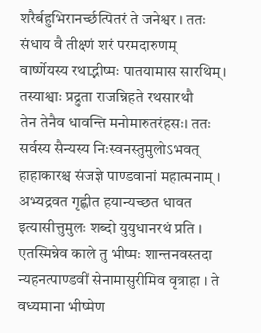शरैर्बहुभिरानर्च्छत्पितरं ते जनेश्वर । ततः संधाय वै तीक्ष्णं शरं परमदारुणम्
वार्ष्णेयस्य रथाद्भीष्मः पातयामास सारथिम्। तस्याश्वाः प्रद्रुता राजन्निहते रथसारथौ
तेन तेनैव धावन्ति मनोमारुतरंहसः। ततः सर्वस्य सैन्यस्य निःस्वनस्तुमुलोऽभवत्
हाहाकारश्च संजज्ञे पाण्डवानां महात्मनाम् । अभ्यद्रवत गृह्णीत हयान्यच्छत धावत
इत्यासीत्तुमुलः शब्दो युयुधानरथं प्रति । एतस्मिन्नेव काले तु भीष्मः शान्तनवस्तदा
न्यहनत्पाण्डवीं सेनामासुरीमिव वृत्राहा । ते वध्यमाना भीष्मेण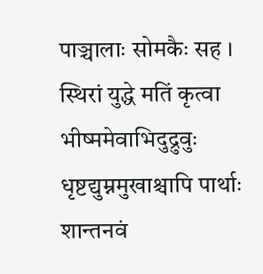पाञ्चालाः सोमकैः सह । स्थिरां युद्धे मतिं कृत्वा भीष्ममेवाभिदुद्रुवुः
धृष्टद्युम्नमुखाश्चापि पार्थाः शान्तनवं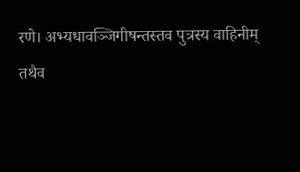रणे। अभ्यधावञ्जिगीषन्तस्तव पुत्रस्य वाहिनीम्
तथैव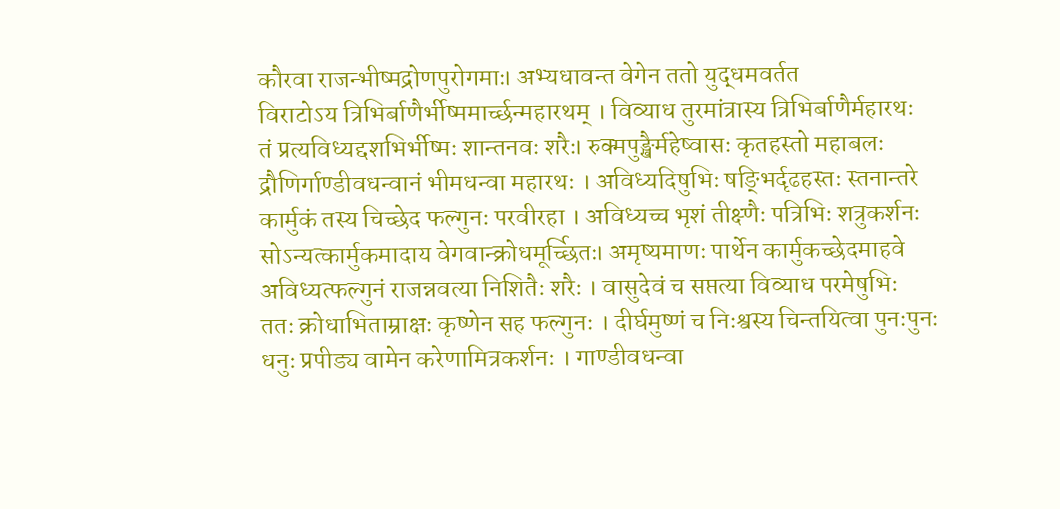कौरवा राजन्भीष्मद्रोणपुरोगमाः। अभ्यधावन्त वेगेन ततो युद्धमवर्तत
विराटोऽय त्रिभिर्बाणैर्भीष्ममार्च्छन्महारथम् । विव्याध तुरमांत्रास्य त्रिभिर्बाणैर्महारथः
तं प्रत्यविध्यद्दशभिर्भीष्मः शान्तनवः शरैः। रुक्मपुङ्खैर्महेष्वासः कृतहस्तो महाबलः
द्रौणिर्गाण्डीवधन्वानं भीमधन्वा महारथः । अविध्यदिषुभिः षङ्भिर्दृढहस्तः स्तनान्तरे
कार्मुकं तस्य चिच्छेद फल्गुनः परवीरहा । अविध्यच्च भृशं तीक्ष्णैः पत्रिभिः शत्रुकर्शनः
सोऽन्यत्कार्मुकमादाय वेगवान्क्रोधमूर्च्छितः। अमृष्यमाणः पार्थेन कार्मुकच्छेदमाहवे
अविध्यत्फल्गुनं राजन्नवत्या निशितैः शरैः । वासुदेवं च सप्तत्या विव्याध परमेषुभिः
ततः क्रोधाभिताम्राक्षः कृष्णेन सह फल्गुनः । दीर्घमुष्णं च निःश्वस्य चिन्तयित्वा पुनःपुनः
धनुः प्रपीड्य वामेन करेणामित्रकर्शनः । गाण्डीवधन्वा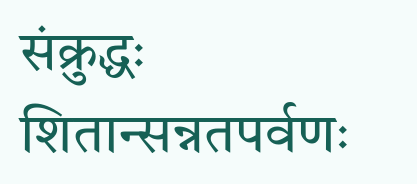संक्रुद्धः शितान्सन्नतपर्वणः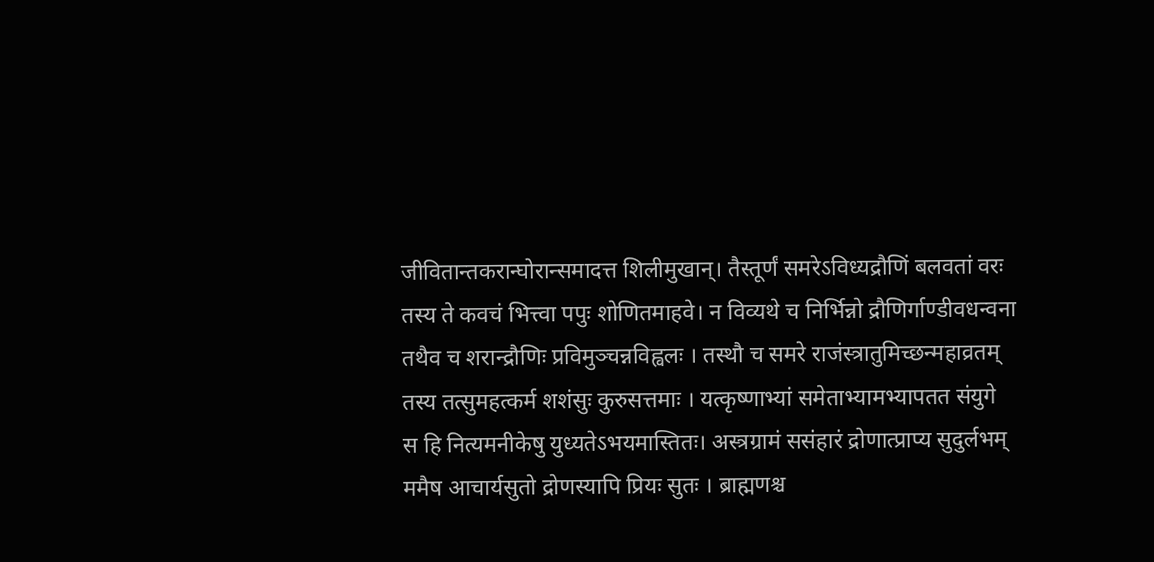जीवितान्तकरान्घोरान्समादत्त शिलीमुखान्। तैस्तूर्णं समरेऽविध्यद्रौणिं बलवतां वरः
तस्य ते कवचं भित्त्वा पपुः शोणितमाहवे। न विव्यथे च निर्भिन्नो द्रौणिर्गाण्डीवधन्वना
तथैव च शरान्द्रौणिः प्रविमुञ्चन्नविह्वलः । तस्थौ च समरे राजंस्त्रातुमिच्छन्महाव्रतम्
तस्य तत्सुमहत्कर्म शशंसुः कुरुसत्तमाः । यत्कृष्णाभ्यां समेताभ्यामभ्यापतत संयुगे
स हि नित्यमनीकेषु युध्यतेऽभयमास्तितः। अस्त्रग्रामं ससंहारं द्रोणात्प्राप्य सुदुर्लभम्
ममैष आचार्यसुतो द्रोणस्यापि प्रियः सुतः । ब्राह्मणश्च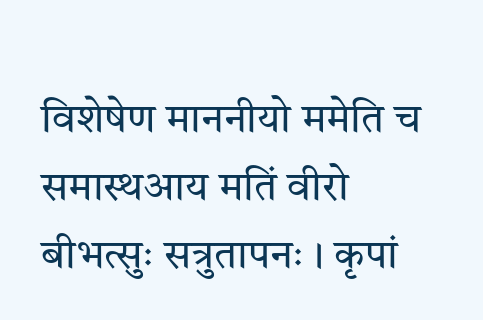विशेषेण माननीयो ममेति च
समास्थआय मतिं वीरो बीभत्सुः सत्रुतापनः । कृपां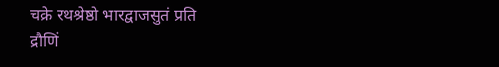चक्रे रथश्रेष्ठो भारद्वाजसुतं प्रति
द्रौणिं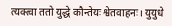त्यक्त्वा ततो युद्धे कौन्तेयः श्वेतवाहनः। युयुधे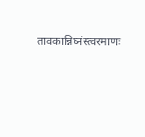तावकान्निघ्नंस्त्वरमाणः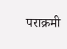पराक्रमी